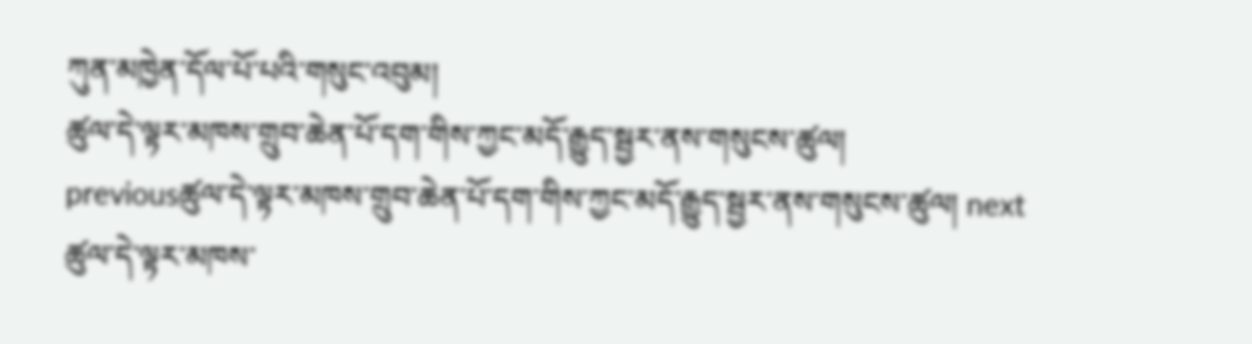ཀུན་མཁྱེན་དོལ་པོ་པའི་གསུང་འབུམ།
ཚུལ་དེ་ལྟར་མཁས་གྲུབ་ཆེན་པོ་དག་གིས་ཀྱང་མདོ་རྒྱུད་སྦྱར་ནས་གསུངས་ཚུལ།
previousཚུལ་དེ་ལྟར་མཁས་གྲུབ་ཆེན་པོ་དག་གིས་ཀྱང་མདོ་རྒྱུད་སྦྱར་ནས་གསུངས་ཚུལ། next
ཚུལ་དེ་ལྟར་མཁས་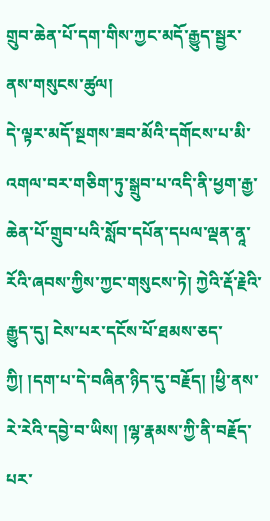གྲུབ་ཆེན་པོ་དག་གིས་ཀྱང་མདོ་རྒྱུད་སྦྱར་ནས་གསུངས་ཚུལ།
དེ་ལྟར་མདོ་སྔགས་ཟབ་མོའི་དགོངས་པ་མི་འགལ་བར་གཅིག་ཏུ་སྒྲུབ་པ་འདི་ནི་ཕྱག་རྒྱ་ཆེན་པོ་གྲུབ་པའི་སློབ་དཔོན་དཔལ་ལྡན་ནཱ་རོའི་ཞབས་ཀྱིས་ཀྱང་གསུངས་ཏེ། ཀྱེའི་རྡོ་རྗེའི་རྒྱུད་དུ། ངེས་པར་དངོས་པོ་ཐམས་ཅད་ཀྱི། །དག་པ་དེ་བཞིན་ཉིད་དུ་བརྗོད། །ཕྱི་ནས་རེ་རེའི་དབྱེ་བ་ཡིས། །ལྷ་རྣམས་ཀྱི་ནི་བརྗོད་པར་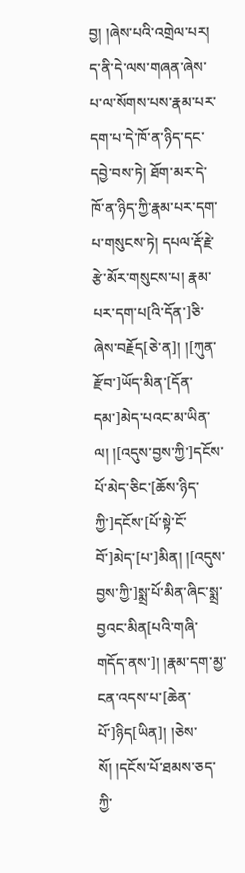བྱ། །ཞེས་པའི་འགྲེལ་པར། ད་ནི་དེ་ལས་གཞན་ཞེས་པ་ལ་སོགས་པས་རྣམ་པར་དག་པ་དེ་ཁོ་ན་ཉིད་དང་དབྱེ་བས་ཏེ། ཐོག་མར་དེ་ཁོ་ན་ཉིད་ཀྱི་རྣམ་པར་དག་པ་གསུངས་ཏེ། དཔལ་རྡོ་རྗེ་རྩེ་མོར་གསུངས་པ། རྣམ་པར་དག་པ[འི་དོན་]ཅི་ཞེས་བརྗོད[ཅེ་ན]། །[ཀུན་རྫོབ་]ཡོད་མིན་[དོན་དམ་]མེད་པའང་མ་ཡིན་ལ། །[འདུས་བྱས་ཀྱི་]དངོས་པོ་མེད་ཅིང་[ཆོས་ཉིད་ཀྱི་]དངོས་[པོ་སྟེ་ངོ་བོ་]མེད་[པ་]མིན། །[འདུས་བྱས་ཀྱི་]སྨྲ་པོ་མིན་ཞིང་སྨྲ་བྱའང་མིན[པའི་གཞི་གདོད་ནས་]། །རྣམ་དག་མྱ་ངན་འདས་པ་[ཆེན་པོ་]ཉིད[ཡིན]། །ཅེས་སོ། །དངོས་པོ་ཐམས་ཅད་ཀྱི་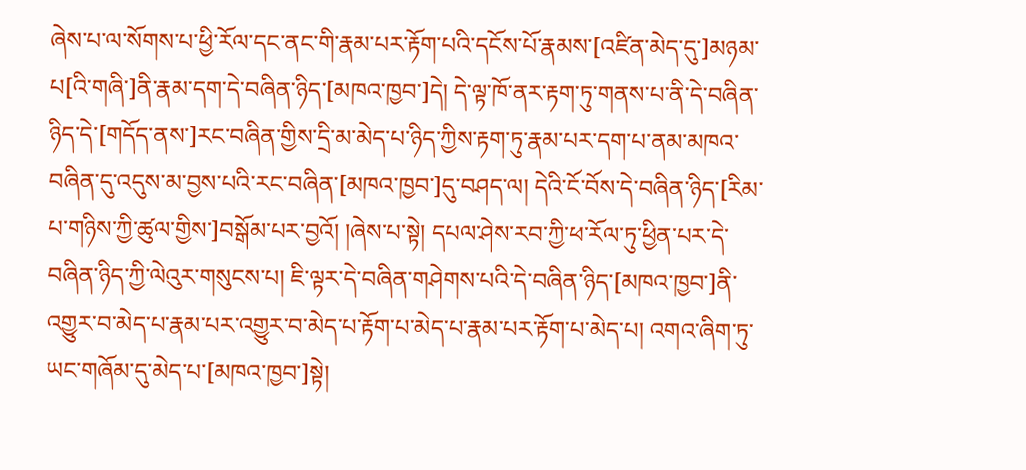ཞེས་པ་ལ་སོགས་པ་ཕྱི་རོལ་དང་ནང་གི་རྣམ་པར་རྟོག་པའི་དངོས་པོ་རྣམས་[འཛིན་མེད་དུ་]མཉམ་པ[འི་གཞི་]ནི་རྣམ་དག་དེ་བཞིན་ཉིད་[མཁའ་ཁྱབ་]དེ། དེ་ལྟ་ཁོ་ནར་རྟག་ཏུ་གནས་པ་ནི་དེ་བཞིན་ཉིད་དེ་[གདོད་ནས་]རང་བཞིན་གྱིས་དྲི་མ་མེད་པ་ཉིད་ཀྱིས་རྟག་ཏུ་རྣམ་པར་དག་པ་ནམ་མཁའ་བཞིན་དུ་འདུས་མ་བྱས་པའི་རང་བཞིན་[མཁའ་ཁྱབ་]དུ་བཤད་ལ། དེའི་ངོ་བོས་དེ་བཞིན་ཉིད་[རིམ་པ་གཉིས་ཀྱི་ཚུལ་གྱིས་]བསྒོམ་པར་བྱའོ། །ཞེས་པ་སྟེ། དཔལ་ཤེས་རབ་ཀྱི་ཕ་རོལ་ཏུ་ཕྱིན་པར་དེ་བཞིན་ཉིད་ཀྱི་ལེའུར་གསུངས་པ། ཇི་ལྟར་དེ་བཞིན་གཤེགས་པའི་དེ་བཞིན་ཉིད་[མཁའ་ཁྱབ་]ནི་འགྱུར་བ་མེད་པ་རྣམ་པར་འགྱུར་བ་མེད་པ་རྟོག་པ་མེད་པ་རྣམ་པར་རྟོག་པ་མེད་པ། འགའ་ཞིག་ཏུ་ཡང་གཞོམ་དུ་མེད་པ་[མཁའ་ཁྱབ་]སྟེ།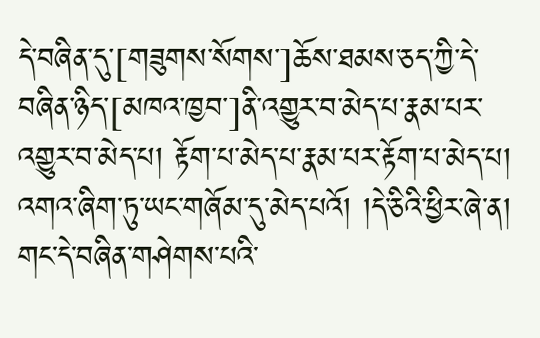དེ་བཞིན་དུ་[གཟུགས་སོགས་]ཆོས་ཐམས་ཅད་ཀྱི་དེ་བཞིན་ཉིད་[མཁའ་ཁྱབ་]ནི་འགྱུར་བ་མེད་པ་རྣམ་པར་འགྱུར་བ་མེད་པ། རྟོག་པ་མེད་པ་རྣམ་པར་རྟོག་པ་མེད་པ། འགའ་ཞིག་ཏུ་ཡང་གཞོམ་དུ་མེད་པའོ། །དེ་ཅིའི་ཕྱིར་ཞེ་ན། གང་དེ་བཞིན་གཤེགས་པའི་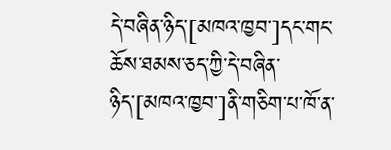དེ་བཞིན་ཉིད་[མཁའ་ཁྱབ་]དང་གང་ཆོས་ཐམས་ཅད་ཀྱི་དེ་བཞིན་ཉིད་[མཁའ་ཁྱབ་]ནི་གཅིག་པ་ཁོ་ན་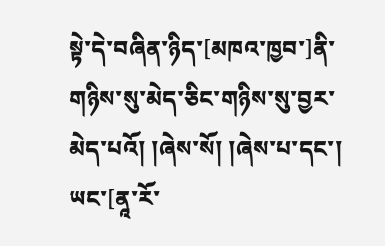སྟེ་དེ་བཞིན་ཉིད་[མཁའ་ཁྱབ་]ནི་གཉིས་སུ་མེད་ཅིང་གཉིས་སུ་བྱར་མེད་པའོ། །ཞེས་སོ། །ཞེས་པ་དང་། ཡང་[ནཱ་རོ་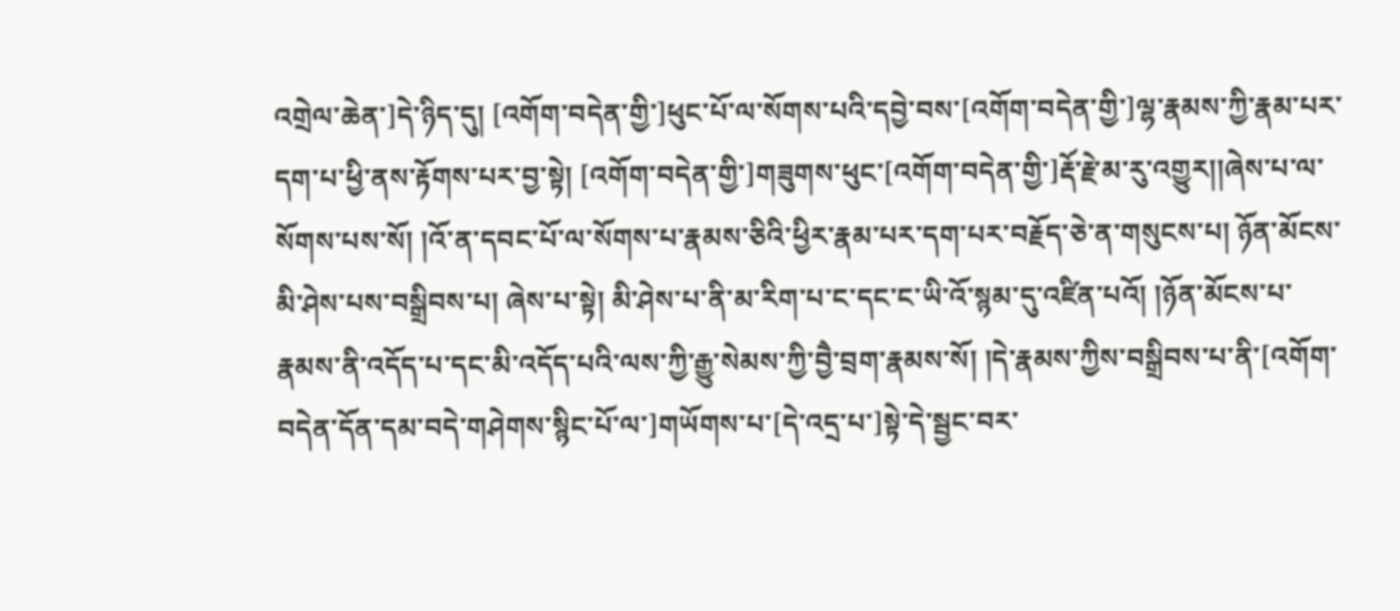འགྲེལ་ཆེན་]དེ་ཉིད་དུ། [འགོག་བདེན་གྱི་]ཕུང་པོ་ལ་སོགས་པའི་དབྱེ་བས་[འགོག་བདེན་གྱི་]ལྷ་རྣམས་ཀྱི་རྣམ་པར་དག་པ་ཕྱི་ནས་རྟོགས་པར་བྱ་སྟེ། [འགོག་བདེན་གྱི་]གཟུགས་ཕུང་[འགོག་བདེན་གྱི་]རྡོ་རྗེ་མ་རུ་འགྱུར།།ཞེས་པ་ལ་སོགས་པས་སོ། །འོ་ན་དབང་པོ་ལ་སོགས་པ་རྣམས་ཅིའི་ཕྱིར་རྣམ་པར་དག་པར་བརྗོད་ཅེ་ན་གསུངས་པ། ཉོན་མོངས་མི་ཤེས་པས་བསྒྲིབས་པ། ཞེས་པ་སྟེ། མི་ཤེས་པ་ནི་མ་རིག་པ་ང་དང་ང་ཡི་འོ་སྙམ་དུ་འཛིན་པའོ། །ཉོན་མོངས་པ་རྣམས་ནི་འདོད་པ་དང་མི་འདོད་པའི་ལས་ཀྱི་རྒྱུ་སེམས་ཀྱི་བྱཻ་བྲག་རྣམས་སོ། །དེ་རྣམས་ཀྱིས་བསྒྲིབས་པ་ནི་[འགོག་བདེན་དོན་དམ་བདེ་གཤེགས་སྙིང་པོ་ལ་]གཡོགས་པ་[དེ་འདྲ་པ་]སྟེ་དེ་སྦྱང་བར་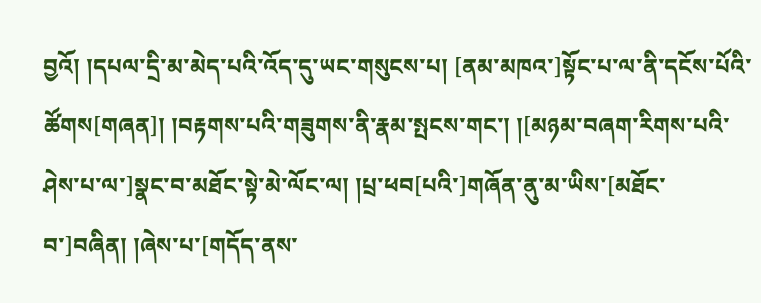བྱའོ། །དཔལ་དྲི་མ་མེད་པའི་འོད་དུ་ཡང་གསུངས་པ། [ནམ་མཁའ་]སྟོང་པ་ལ་ནི་དངོས་པོའི་ཚོགས[གཞན]། །བརྟགས་པའི་གཟུགས་ནི་རྣམ་སྤངས་གང་། །[མཉམ་བཞག་རིགས་པའི་ཤེས་པ་ལ་]སྣང་བ་མཐོང་སྟེ་མེ་ལོང་ལ། །པྲ་ཕབ[པའི་]གཞོན་ནུ་མ་ཡིས་[མཐོང་བ་]བཞིན། །ཞེས་པ་[གདོད་ནས་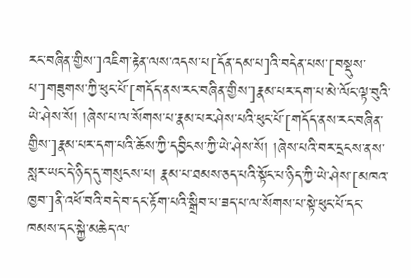རང་བཞིན་གྱིས་]འཇིག་རྟེན་ལས་འདས་པ[དོན་དམ་པ]འི་བདེན་པས་[བསྡུས་པ་]གཟུགས་ཀྱི་ཕུང་པོ་[གདོད་ནས་རང་བཞིན་གྱིས་]རྣམ་པར་དག་པ་མེ་ལོང་ལྟ་བུའི་ཡེ་ཤེས་སོ། །ཞེས་པ་ལ་སོགས་པ་རྣམ་པར་ཤེས་པའི་ཕུང་པོ་[གདོད་ནས་རང་བཞིན་གྱིས་]རྣམ་པར་དག་པའི་ཆོས་ཀྱི་དབྱིངས་ཀྱི་ཡེ་ཤེས་སོ། །ཞེས་པའི་བར་དྲངས་ནས་སླར་ཡང་དེ་ཉིད་དུ་གསུངས་པ། རྣམ་པ་ཐམས་ཅད་པའི་སྟོང་པ་ཉིད་ཀྱི་ཡེ་ཤེས་[མཁའ་ཁྱབ་]ནི་འཕོ་བའི་བདེ་བ་དང་རྟོག་པའི་སྒྲིབ་པ་ཟད་པ་ལ་སོགས་པ་སྟེ་ཕུང་པོ་དང་ཁམས་དང་སྐྱེ་མཆེད་ལ་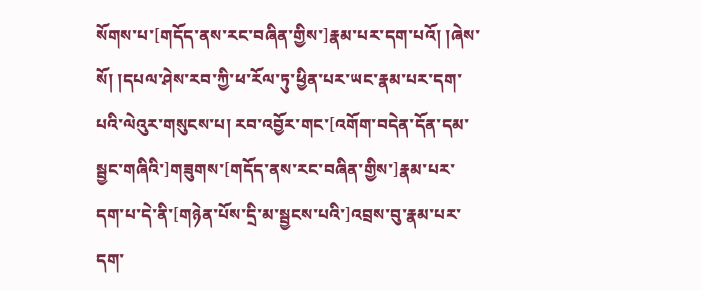སོགས་པ་[གདོད་ནས་རང་བཞིན་གྱིས་]རྣམ་པར་དག་པའོ། །ཞེས་སོ། །དཔལ་ཤེས་རབ་ཀྱི་ཕ་རོལ་ཏུ་ཕྱིན་པར་ཡང་རྣམ་པར་དག་པའི་ལེའུར་གསུངས་པ། རབ་འབྱོར་གང་[འགོག་བདེན་དོན་དམ་སྦྱང་གཞིའི་]གཟུགས་[གདོད་ནས་རང་བཞིན་གྱིས་]རྣམ་པར་དག་པ་དེ་ནི་[གཉེན་པོས་དྲི་མ་སྦྱངས་པའི་]འབྲས་བུ་རྣམ་པར་དག་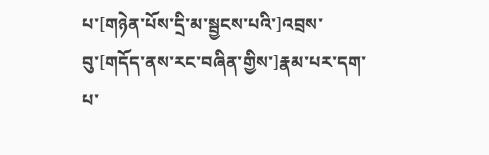པ་[གཉེན་པོས་དྲི་མ་སྦྱངས་པའི་]འབྲས་བུ་[གདོད་ནས་རང་བཞིན་གྱིས་]རྣམ་པར་དག་པ་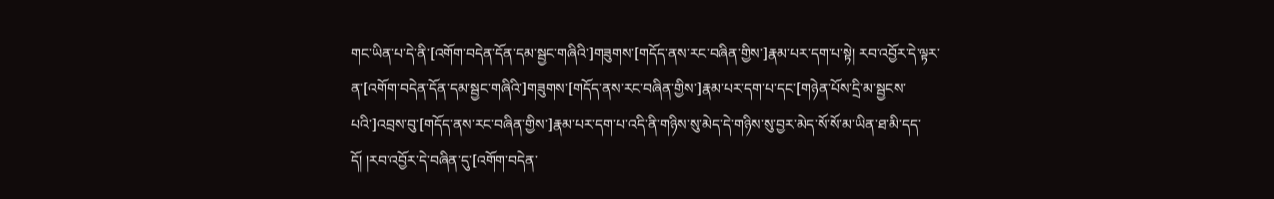གང་ཡིན་པ་དེ་ནི་[འགོག་བདེན་དོན་དམ་སྦྱང་གཞིའི་]གཟུགས་[གདོད་ནས་རང་བཞིན་གྱིས་]རྣམ་པར་དག་པ་སྟེ། རབ་འབྱོར་དེ་ལྟར་ན་[འགོག་བདེན་དོན་དམ་སྦྱང་གཞིའི་]གཟུགས་[གདོད་ནས་རང་བཞིན་གྱིས་]རྣམ་པར་དག་པ་དང་[གཉེན་པོས་དྲི་མ་སྦྱངས་པའི་]འབྲས་བུ་[གདོད་ནས་རང་བཞིན་གྱིས་]རྣམ་པར་དག་པ་འདི་ནི་གཉིས་སུ་མེད་དེ་གཉིས་སུ་བྱར་མེད་སོ་སོ་མ་ཡིན་ཐ་མི་དད་དོ། །རབ་འབྱོར་དེ་བཞིན་དུ་[འགོག་བདེན་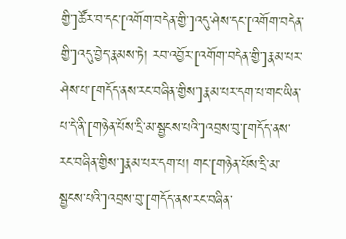གྱི་]ཚོར་བ་དང་[འགོག་བདེན་གྱི་]འདུ་ཤེས་དང་[འགོག་བདེན་གྱི་]འདུ་བྱེད་རྣམས་ཏེ། རབ་འབྱོར་[འགོག་བདེན་གྱི་]རྣམ་པར་ཤེས་པ་[གདོད་ནས་རང་བཞིན་གྱིས་]རྣམ་པར་དག་པ་གང་ཡིན་པ་དེ་ནི་[གཉེན་པོས་དྲི་མ་སྦྱངས་པའི་]འབྲས་བུ་[གདོད་ནས་རང་བཞིན་གྱིས་]རྣམ་པར་དག་པ། གང་[གཉེན་པོས་དྲི་མ་སྦྱངས་པའི་]འབྲས་བུ་[གདོད་ནས་རང་བཞིན་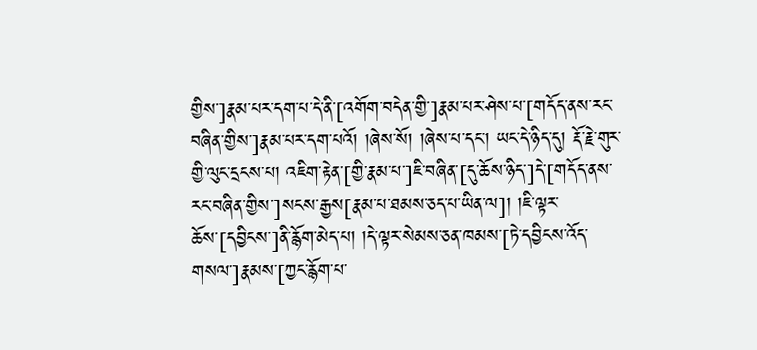གྱིས་]རྣམ་པར་དག་པ་དེ་ནི་[འགོག་བདེན་གྱི་]རྣམ་པར་ཤེས་པ་[གདོད་ནས་རང་བཞིན་གྱིས་]རྣམ་པར་དག་པའོ། །ཞེས་སོ། །ཞེས་པ་དང་། ཡང་དེ་ཉིད་དུ། རྡོ་རྗེ་གུར་གྱི་ལུང་དྲངས་པ། འཇིག་རྟེན་[གྱི་རྣམ་པ་]ཇི་བཞིན་[དུ་ཆོས་ཉིད་]དེ་[གདོད་ནས་རང་བཞིན་གྱིས་]སངས་རྒྱས[རྣམ་པ་ཐམས་ཅད་པ་ཡིན་ལ]། །ཇི་ལྟར་ཆོས་[དབྱིངས་]ནི་རྙོག་མེད་པ། །དེ་ལྟར་སེམས་ཅན་ཁམས་[ཏེ་དབྱིངས་འོད་གསལ་]རྣམས་[ཀྱང་རྙོག་པ་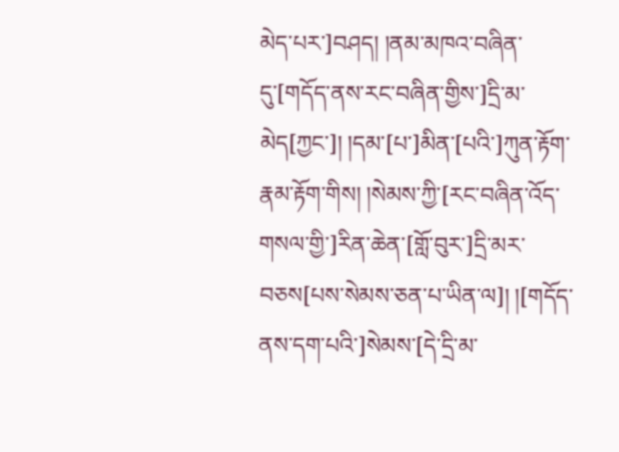མེད་པར་]བཤད། །ནམ་མཁའ་བཞིན་དུ་[གདོད་ནས་རང་བཞིན་གྱིས་]དྲི་མ་མེད[ཀྱང་]། །དམ་[པ་]མིན་[པའི་]ཀུན་རྟོག་རྣམ་རྟོག་གིས། །སེམས་ཀྱི་[རང་བཞིན་འོད་གསལ་གྱི་]རིན་ཆེན་[གློ་བུར་]དྲི་མར་བཅས[པས་སེམས་ཅན་པ་ཡིན་ལ]། །[གདོད་ནས་དག་པའི་]སེམས་[དེ་དྲི་མ་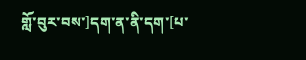གློ་བུར་བས་]དག་ན་ནི་དག་[པ་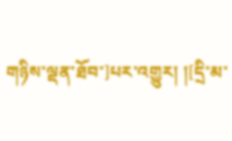གཉིས་ལྡན་ཐོབ་]པར་འགྱུར། །[དྲི་མ་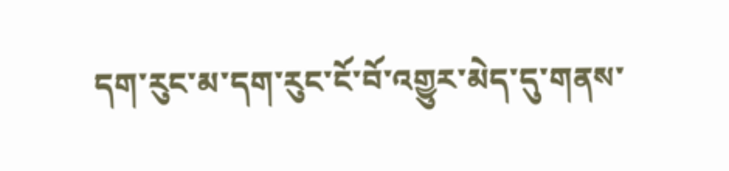དག་རུང་མ་དག་རུང་ངོ་བོ་འགྱུར་མེད་དུ་གནས་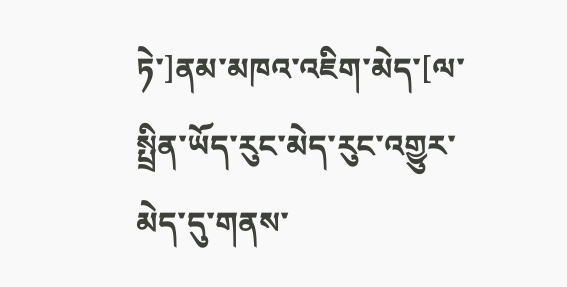ཏེ་]ནམ་མཁའ་འཇིག་མེད་[ལ་སྤྲིན་ཡོད་རུང་མེད་རུང་འགྱུར་མེད་དུ་གནས་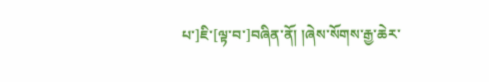པ་]ཇི་[ལྟ་བ་]བཞིན་ནོ། །ཞེས་སོགས་རྒྱ་ཆེར་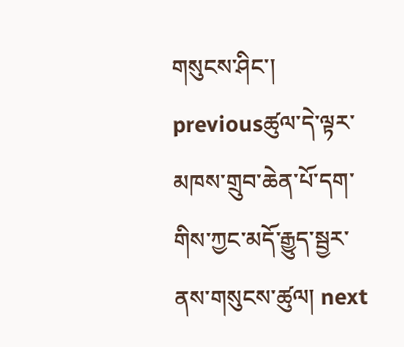གསུངས་ཤིང་།
previousཚུལ་དེ་ལྟར་མཁས་གྲུབ་ཆེན་པོ་དག་གིས་ཀྱང་མདོ་རྒྱུད་སྦྱར་ནས་གསུངས་ཚུལ། next